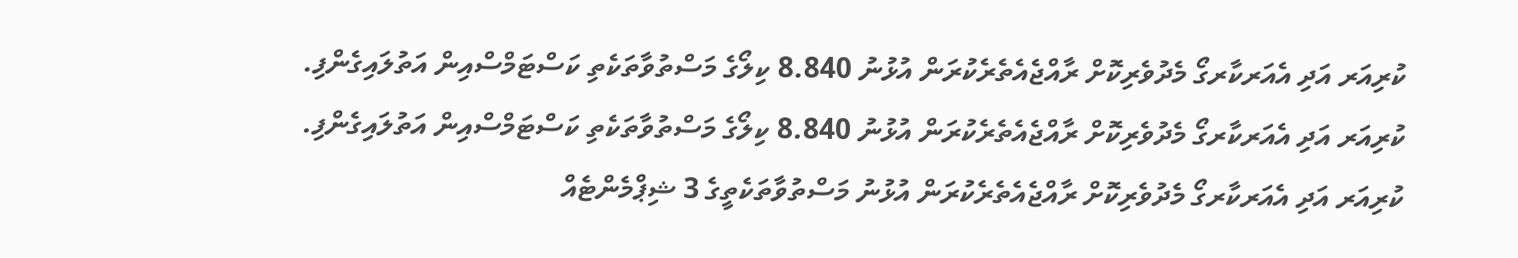ކުރިއަރ އަދި އެއަރކާރގޯ މެދުވެރިކޮށް ރާއްޖެއެތެރެކުރަން އުޅުނު 8.840 ކިލޯގެ މަސްތުވާތަކެތި ކަސްޓަމްސްއިން އަތުލައިގެންފި.
ކުރިއަރ އަދި އެއަރކާރގޯ މެދުވެރިކޮށް ރާއްޖެއެތެރެކުރަން އުޅުނު 8.840 ކިލޯގެ މަސްތުވާތަކެތި ކަސްޓަމްސްއިން އަތުލައިގެންފި.
ކުރިއަރ އަދި އެއަރކާރގޯ މެދުވެރިކޮށް ރާއްޖެއެތެރެކުރަން އުޅުނު މަސްތުވާތަކެތީގެ 3 ޝިޕްމެންޓެއް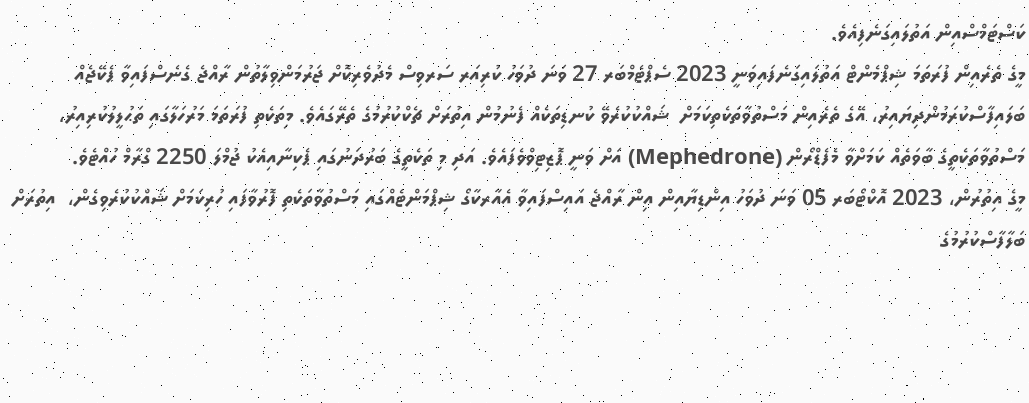ކަސްޓަމްސްއިން އަތުލައިގަނެފިއެވެ.
މީގެ ތެރެއިން ފުރަތަމަ ޝިޕްމެންޓް އަތުލައިގަނެފައިވަނީ 2023 ސެޕްޓެމްބަރ 27 ވަނަ ދުވަހު ކުރިއަރ ސަރވިސް މެދުވެރިކޮށް ޖަރުމަންވިލާތުން ރާއްޖެ ގެނެސްފައިވާ ޕެކޭޖެއް ބަލައިފާސްކުރަމުންދިޔައިރު، އޭގެ ތެރެއިން މަސްތުވާތަކެތިކަމަށް  ޝައްކުކުރެވޭ ކުނޑިތަކެއް ފެނުމުން އިތުރަށް ޗެކްކުރުމުގެ ތެރޭގައެވެ. މިތަކެތި ފުރަތަމަ މަރުހަލާގައި ތަޙުލީލުކުރިއިރު، މަސްތުވާތަކެތީގެ ބާވަތެއް ކަމަށްވާ މެފެޑްރޯން (Mephedrone) އަށް ވަނީ ޕޮޒިޓިވްވެފައެވެ. އަދި މި ތަކެތީގެ ބަރުދަނުގައި ޕެކިނާއިއެކު ޖުމްލަ 2250 ގްރާމް ހުއްޓެވެ.
މީގެ އިތުރުން، 2023 އޮކްޓޯބަރ 05 ވަނަ ދުވަހު އިންޑިޔާއިން އިން ރާއްޖެ އައިސްފައިވާ އެއާރކާގޯ ޝިޕްމަންޓެއްގައި މަސްތުވާތަކެތި ފޮރުވާފައި ހުރިކަމަށް ޝައްކުކުރެވިގެން،  އިތުރަށް ބަލާފާސްކުރުމުގެ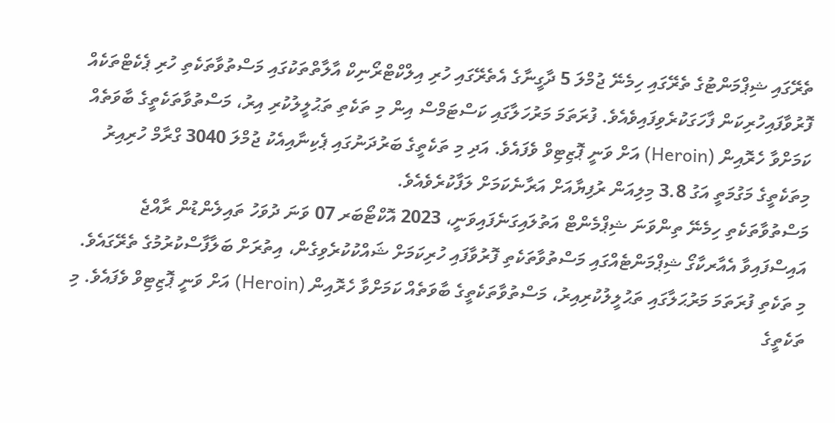ތެރޭގައި ޝިޕްމަންޓުގެ ތެރޭގައި ހިމެނޭ ޖުމްލަ 5 ދާގީނާގެ އެތެރޭގައި ހުރި އިލްކްޓްރޯނިކް އާލާތްތަކުގައި މަސްތުވާތަކެތި ހުރި ޕެކެޓްތަކެއް ފޮރުވާފައިހުރިކަން ފާހަގަކުރެވިފައިވެއެވެ. ފުރަތަމަ މަރުހަލާގައި ކަސްޓަމްސް އިން މި ތަކެތި ތަޙުލީލުކުރި އިރު، މަސްތުވާތަކެތީގެ ބާވަތެއް ކަމަށްވާ ހެރޮއިން (Heroin) އަށް ވަނީ ޕޮޒިޓިވް ވެފައެވެ. އަދި މި ތަކެތީގެ ބަރުދަނުގައި ޕެކިނާއިއެކު ޖުމްލަ 3040 ގްރާމް ހުރިއިރު މިތަކެތީގެ މަގުމަތީ އަގު 3.8 މިލިއަން ރުފިޔާއަށް އަރާނެކަމަށް ލަފާކުރެވެއެވެ.
މަސްތުވާތަކެތި ހިމެނޭ ތިންވަނަ ޝިޕްމެންޓް އަތުލައިގަނެފައިވަނީ، 2023 އޮކްޓޯބަރ 07 ވަނަ ދުވަހު ތައިލެންޑުން ރާއްޖެ އައިސްފައިވާ އެއާރކާގޯ ޝިޕްމަންޓެއްގައި މަސްތުވާތަކެތި ފޮރުވާފައި ހުރިކަމަށް ޝައްކުކުރެވިގެން، އިތުރަށް ބަލާފާސްކުރުމުގެ ތެރޭގައެވެ. މި ތަކެތި ފުރަތަމަ މަރުޙަލާގައި ތަޙުލީލުކުރިއިރު، މަސްތުވާތަކެތީގެ ބާވަތެއް ކަމަށްވާ ހެރޮއިން (Heroin) އަށް ވަނީ ޕޮޒިޓިވް ވެފައެވެ. މި ތަކެތީގެ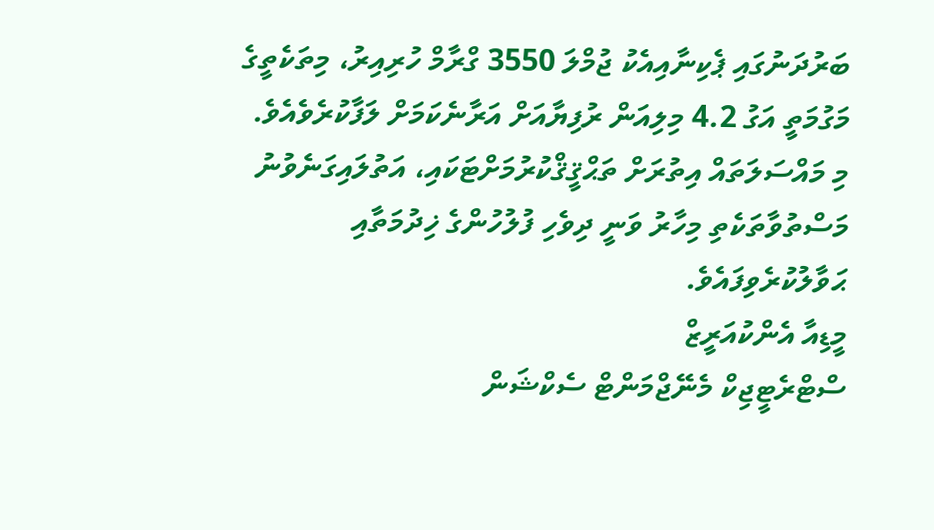ބަރުދަނުގައި ޕެކިނާއިއެކު ޖުމްލަ 3550 ގްރާމް ހުރިއިރު، މިތަކެތީގެ މަގުމަތީ އަގު 4.2 މިލިއަން ރުފިޔާއަށް އަރާނެކަމަށް ލަފާކުރެވެއެވެ.
މި މައްސަލަތައް އިތުރަށް ތަޙްޤީޤްކުރުމަށްޓަކައި، އަތުލައިގަނެވުނު މަސްތުވާތަކެތި މިހާރު ވަނީ ދިވެހި ފުލުހުންގެ ޚިދުމަތާއި ޙަވާލުކުރެވިފައެވެ.
މީޑިއާ އެންކުއަރީޒް
ސްޓްރެޓީޖިކް މެނޭޖްމަންޓް ސެކްޝަން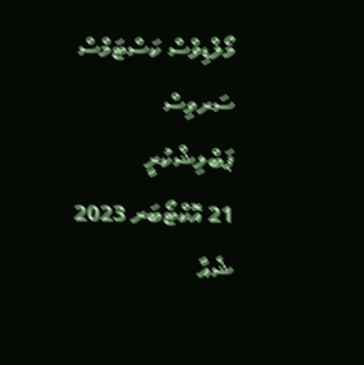މޯލްޑިވްސް ކަސްޓަމްސް ސަރވިސް
ޕަބްލިޝްކުރީ
21 އޮކްޓޯބަރ 2023
ޝެއާ